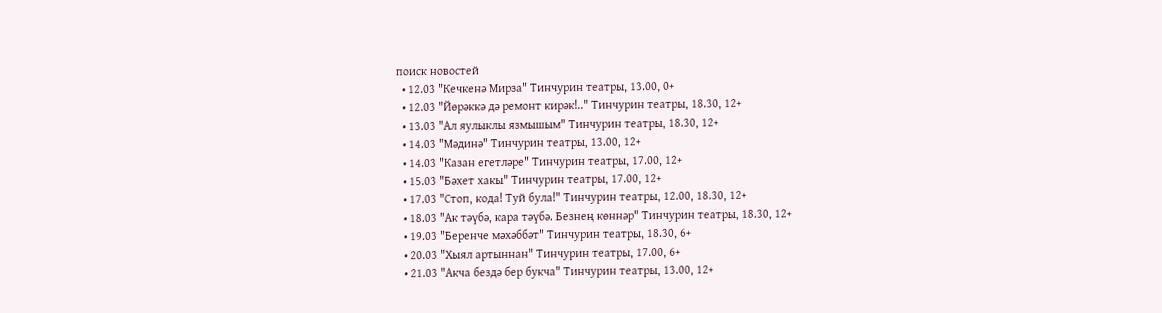поиск новостей
  • 12.03 "Кечкенә Мирза" Тинчурин театры, 13.00, 0+
  • 12.03 "Йөрәккә дә ремонт кирәк!.." Тинчурин театры, 18.30, 12+
  • 13.03 "Ал яулыклы язмышым" Тинчурин театры, 18.30, 12+
  • 14.03 "Мәдинә" Тинчурин театры, 13.00, 12+
  • 14.03 "Казан егетләре" Тинчурин театры, 17.00, 12+
  • 15.03 "Бәхет хакы" Тинчурин театры, 17.00, 12+
  • 17.03 "Стоп, кода! Туй була!" Тинчурин театры, 12.00, 18.30, 12+
  • 18.03 "Ак тәүбә, кара тәүбә. Безнең көннәр" Тинчурин театры, 18.30, 12+
  • 19.03 "Беренче мәхәббәт" Тинчурин театры, 18.30, 6+
  • 20.03 "Хыял артыннан" Тинчурин театры, 17.00, 6+
  • 21.03 "Акча бездә бер букча" Тинчурин театры, 13.00, 12+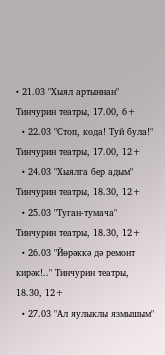• 21.03 "Хыял артыннан" Тинчурин театры, 17.00, 6+
  • 22.03 "Стоп, кода! Туй була!" Тинчурин театры, 17.00, 12+
  • 24.03 "Хыялга бер адым" Тинчурин театры, 18.30, 12+
  • 25.03 "Туган-тумача" Тинчурин театры, 18.30, 12+
  • 26.03 "Йөрәккә дә ремонт кирәк!.." Тинчурин театры, 18.30, 12+
  • 27.03 "Ал яулыклы язмышым"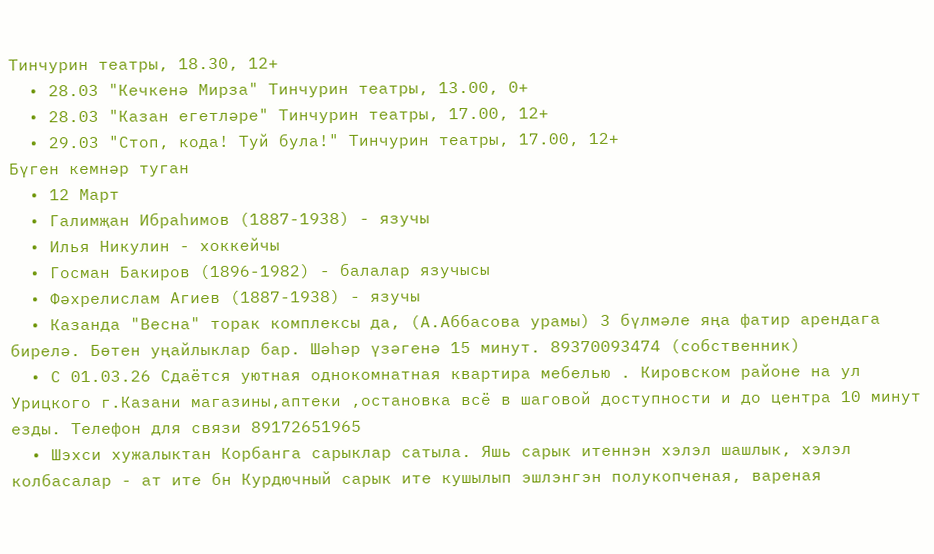Тинчурин театры, 18.30, 12+
  • 28.03 "Кечкенә Мирза" Тинчурин театры, 13.00, 0+
  • 28.03 "Казан егетләре" Тинчурин театры, 17.00, 12+
  • 29.03 "Стоп, кода! Туй була!" Тинчурин театры, 17.00, 12+
Бүген кемнәр туган
  • 12 Март
  • Галимҗан Ибраһимов (1887-1938) - язучы
  • Илья Никулин - хоккейчы
  • Госман Бакиров (1896-1982) - балалар язучысы
  • Фәхрелислам Агиев (1887-1938) - язучы
  • Казанда "Весна" торак комплексы да, (А.Аббасова урамы) 3 бүлмәле яңа фатир арендага бирелә. Бөтен уңайлыклар бар. Шәһәр үзәгенә 15 минут. 89370093474 (собственник)
  • С 01.03.26 Сдаётся уютная однокомнатная квартира мебелью . Кировском районе на ул Урицкого г.Казани магазины,аптеки ,остановка всё в шаговой доступности и до центра 10 минут езды. Телефон для связи 89172651965
  • Шэхси хужалыктан Корбанга сарыклар сатыла. Яшь сарык итеннэн хэлэл шашлык, хэлэл колбасалар - ат ите бн Курдючный сарык ите кушылып эшлэнгэн полукопченая, вареная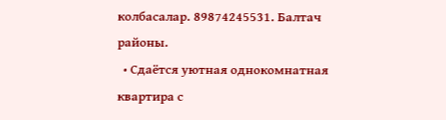колбасалар. 89874245531. Балтач районы.
  • Сдаётся уютная однокомнатная квартира с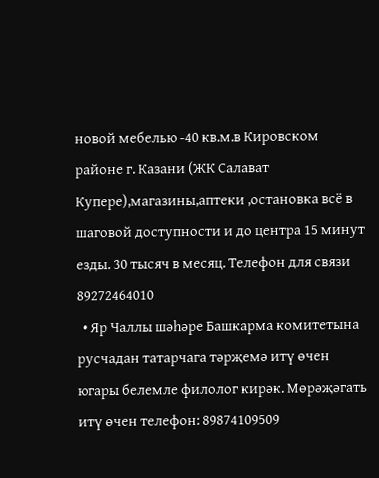новой мебелью -40 кв.м.в Кировском районе г. Казани (ЖК Салават Купере),магазины,аптеки ,остановка всё в шаговой доступности и до центра 15 минут езды. 30 тысяч в месяц. Телефон для связи 89272464010
  • Яр Чаллы шәһәре Башкарма комитетына русчадан татарчага тәрҗемә итү өчен югары белемле филолог кирәк. Мөрәҗәгать итү өчен телефон: 89874109509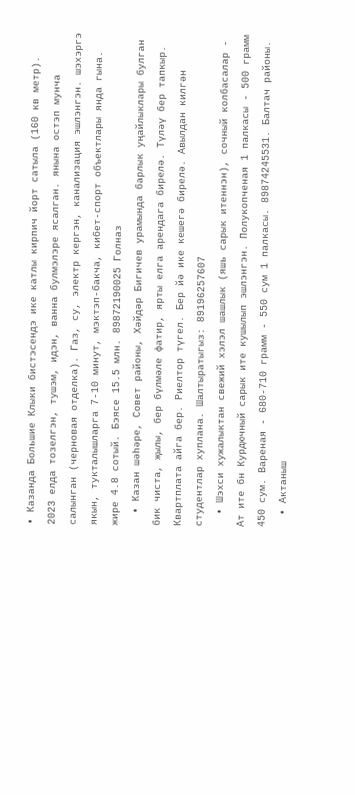• Казанда Большие Клыки бистэсендэ ике катлы кирпич йорт сатыла (160 кв метр). 2023 елда тозелгэн, тушэм, идэн, ванна булмэлэре ясалган. янына остэп мунча салынган (черновая отделка). Газ, су, электр кергэн, канализация эшлэнгэн. шэхэргэ якын, тукталышларга 7-10 минут, мэктэп-бакча, кибет-спорт объектлары янда гына. жире 4.8 сотый. Бэясе 15.5 млн. 89872190025 Голназ
  • Казан шәһәре, Совет районы, Хәйдәр Бигичев урамында барлык уңайлыклары булган бик чиста, җылы, бер бүлмәле фатир, ярты елга арендага бирелә. Түләү бер тапкыр. Квартплата айга бер. Риелтор түгел. Бер йә ике кешегә бирелә. Авылдан килгән студентлар хуплана. Шалтыратыгыз: 89196257607
  • Шэхси хужалыктан свежий хэлэл шашлык (яшь сарык итеннэн), сочный колбасалар - Ат ите бн Курдючный сарык ите кушылып эшлэнгэн. Полукопченая 1 палкасы - 500 грамм 450 сум. Вареная - 680-710 грамм - 550 сум 1 палкасы. 89874245531. Балтач районы.
  • Актаныш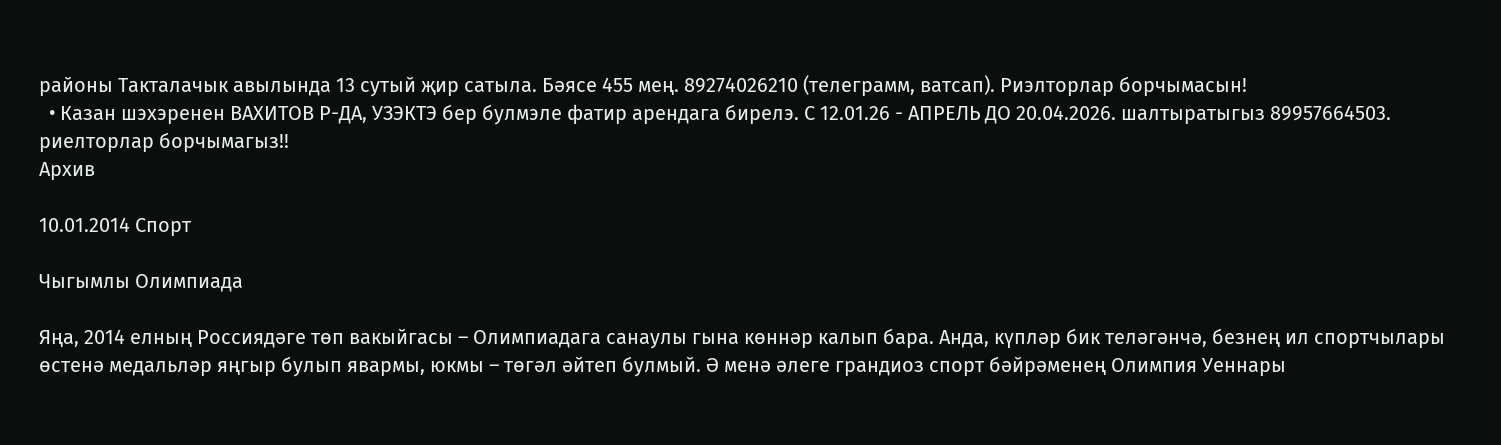районы Такталачык авылында 13 сутый җир сатыла. Бәясе 455 мең. 89274026210 (телеграмм, ватсап). Риэлторлар борчымасын!
  • Казан шэхэренен ВАХИТОВ Р-ДА, УЗЭКТЭ бер булмэле фатир арендага бирелэ. С 12.01.26 - АПРЕЛЬ ДО 20.04.2026. шалтыратыгыз 89957664503. риелторлар борчымагыз!!
Архив

10.01.2014 Спорт

Чыгымлы Олимпиада

Яңа, 2014 елның Россиядәге төп вакыйгасы – Олимпиадага санаулы гына көннәр калып бара. Анда, күпләр бик теләгәнчә, безнең ил спортчылары өстенә медальләр яңгыр булып явармы, юкмы – төгәл әйтеп булмый. Ә менә әлеге грандиоз спорт бәйрәменең Олимпия Уеннары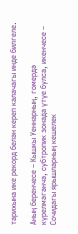тарихына ике рекорд белән кереп калачагы инде билгеле.

Аның беренчесе – Кышкы Уеннарның, гомердә күрелмәгәнчә, субтропик зонада үтүе булса, икенчесе – Сочидагы ярышларның кешелек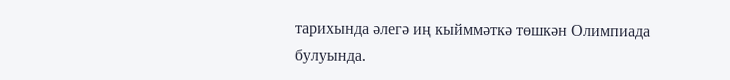тарихында әлегә иң кыйммәткә төшкән Олимпиада булуында.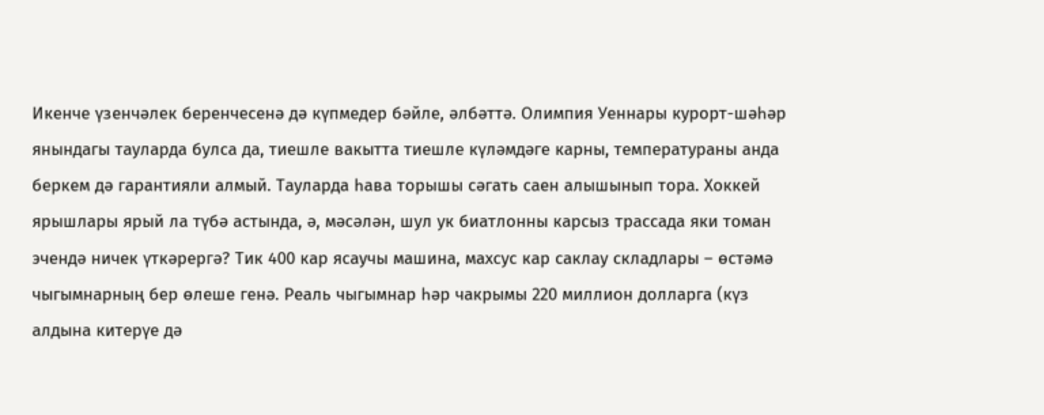Икенче үзенчәлек беренчесенә дә күпмедер бәйле, әлбәттә. Олимпия Уеннары курорт-шәһәр янындагы тауларда булса да, тиешле вакытта тиешле күләмдәге карны, температураны анда беркем дә гарантияли алмый. Тауларда һава торышы сәгать саен алышынып тора. Хоккей ярышлары ярый ла түбә астында, ә, мәсәлән, шул ук биатлонны карсыз трассада яки томан эчендә ничек үткәрергә? Тик 400 кар ясаучы машина, махсус кар саклау складлары – өстәмә чыгымнарның бер өлеше генә. Реаль чыгымнар һәр чакрымы 220 миллион долларга (күз алдына китерүе дә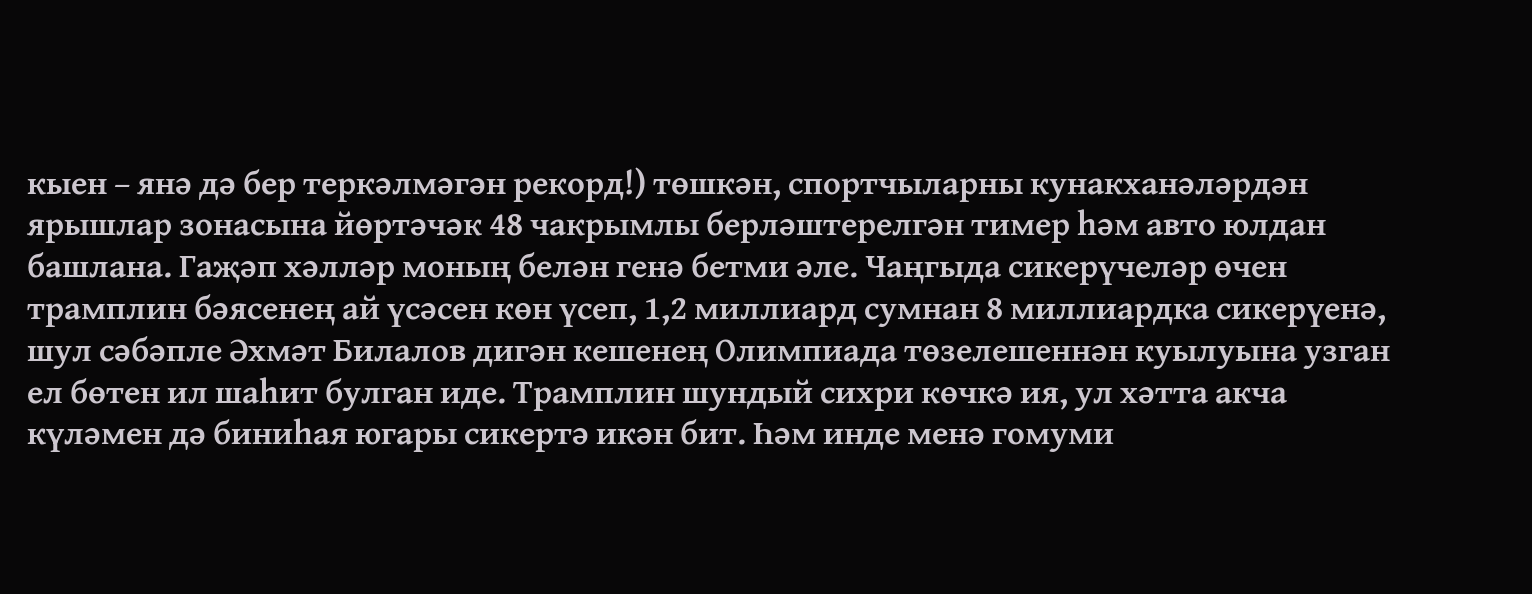кыен – янә дә бер теркәлмәгән рекорд!) төшкән, спортчыларны кунакханәләрдән ярышлар зонасына йөртәчәк 48 чакрымлы берләштерелгән тимер һәм авто юлдан башлана. Гаҗәп хәлләр моның белән генә бетми әле. Чаңгыда сикерүчеләр өчен трамплин бәясенең ай үсәсен көн үсеп, 1,2 миллиард сумнан 8 миллиардка сикерүенә, шул сәбәпле Әхмәт Билалов дигән кешенең Олимпиада төзелешеннән куылуына узган ел бөтен ил шаһит булган иде. Трамплин шундый сихри көчкә ия, ул хәтта акча күләмен дә биниһая югары сикертә икән бит. Һәм инде менә гомуми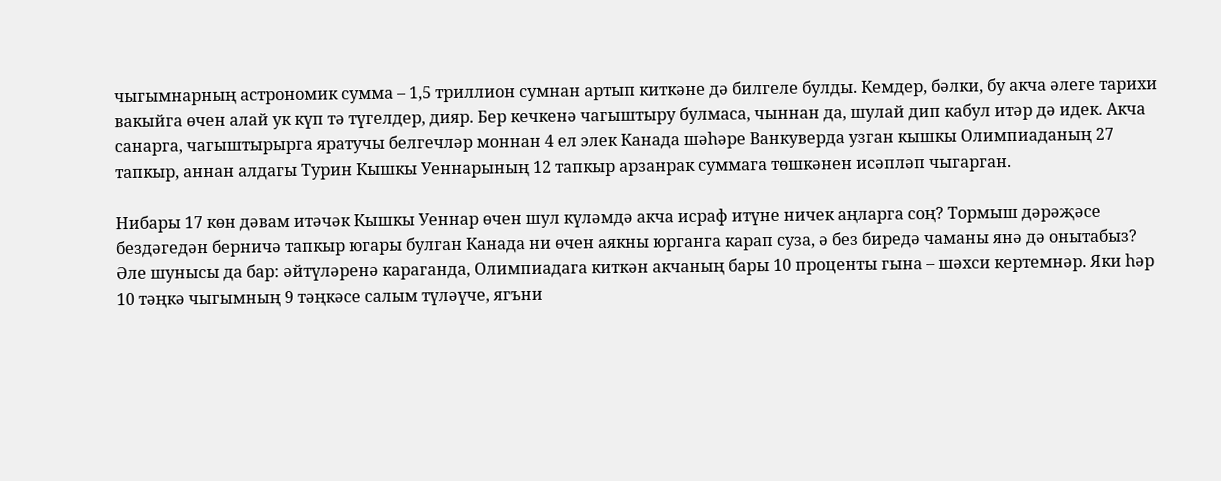чыгымнарның астрономик сумма – 1,5 триллион сумнан артып киткәне дә билгеле булды. Кемдер, бәлки, бу акча әлеге тарихи вакыйга өчен алай ук күп тә түгелдер, дияр. Бер кечкенә чагыштыру булмаса, чыннан да, шулай дип кабул итәр дә идек. Акча санарга, чагыштырырга яратучы белгечләр моннан 4 ел элек Канада шәһәре Ванкуверда узган кышкы Олимпиаданың 27 тапкыр, аннан алдагы Турин Кышкы Уеннарының 12 тапкыр арзанрак суммага төшкәнен исәпләп чыгарган.

Нибары 17 көн дәвам итәчәк Кышкы Уеннар өчен шул күләмдә акча исраф итүне ничек аңларга соң? Тормыш дәрәҗәсе бездәгедән берничә тапкыр югары булган Канада ни өчен аякны юрганга карап суза, ә без биредә чаманы янә дә онытабыз? Әле шунысы да бар: әйтүләренә караганда, Олимпиадага киткән акчаның бары 10 проценты гына – шәхси кертемнәр. Яки һәр 10 тәңкә чыгымның 9 тәңкәсе салым түләүче, ягъни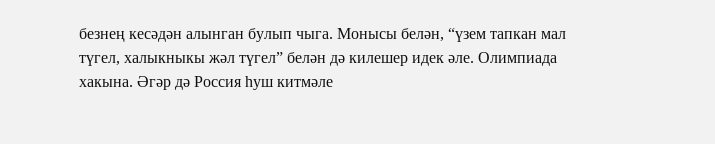безнең кесәдән алынган булып чыга. Монысы белән, “үзем тапкан мал түгел, халыкныкы жәл түгел” белән дә килешер идек әле. Олимпиада хакына. Әгәр дә Россия һуш китмәле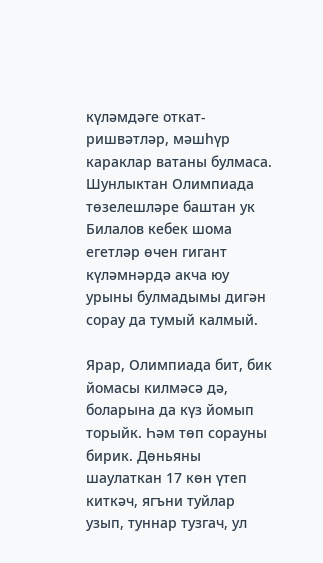күләмдәге откат-ришвәтләр, мәшһүр караклар ватаны булмаса. Шунлыктан Олимпиада төзелешләре баштан ук Билалов кебек шома егетләр өчен гигант күләмнәрдә акча юу урыны булмадымы дигән сорау да тумый калмый.

Ярар, Олимпиада бит, бик йомасы килмәсә дә, боларына да күз йомып торыйк. Һәм төп сорауны бирик. Дөньяны шаулаткан 17 көн үтеп киткәч, ягъни туйлар узып, туннар тузгач, ул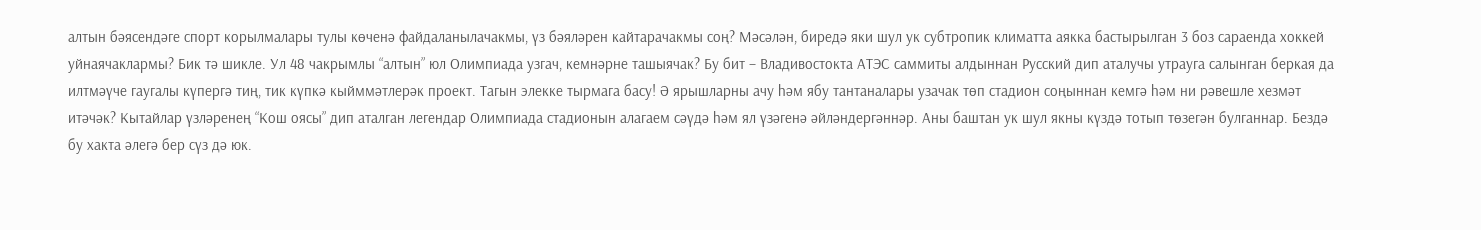алтын бәясендәге спорт корылмалары тулы көченә файдаланылачакмы, үз бәяләрен кайтарачакмы соң? Мәсәлән, биредә яки шул ук субтропик климатта аякка бастырылган 3 боз сараенда хоккей уйнаячаклармы? Бик тә шикле. Ул 48 чакрымлы “алтын” юл Олимпиада узгач, кемнәрне ташыячак? Бу бит – Владивостокта АТЭС саммиты алдыннан Русский дип аталучы утрауга салынган беркая да илтмәүче гаугалы күпергә тиң, тик күпкә кыйммәтлерәк проект. Тагын элекке тырмага басу! Ә ярышларны ачу һәм ябу тантаналары узачак төп стадион соңыннан кемгә һәм ни рәвешле хезмәт итәчәк? Кытайлар үзләренең “Кош оясы” дип аталган легендар Олимпиада стадионын алагаем сәүдә һәм ял үзәгенә әйләндергәннәр. Аны баштан ук шул якны күздә тотып төзегән булганнар. Бездә бу хакта әлегә бер сүз дә юк.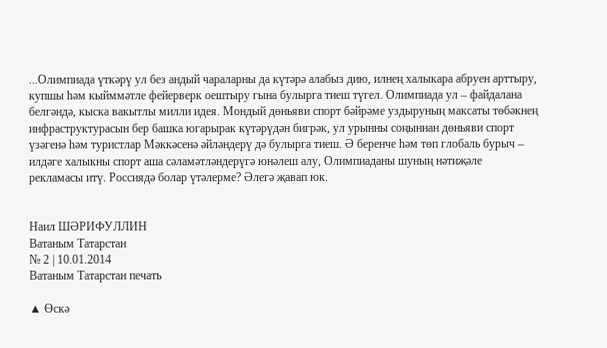...Олимпиада үткәрү ул без андый чараларны да күтәрә алабыз дию, илнең халыкара абруен арттыру, купшы һәм кыйммәтле фейерверк оештыру гына булырга тиеш түгел. Олимпиада ул – файдалана белгәндә, кыска вакытлы милли идея. Мондый дөньяви спорт бәйрәме уздыруның максаты төбәкнең инфраструктурасын бер башка югарырак күтәрүдән бигрәк, ул урынны соңыннан дөньяви спорт үзәгенә һәм туристлар Мәккәсенә әйләндерү дә булырга тиеш. Ә беренче һәм төп глобаль бурыч – илдәге халыкны спорт аша сәламәтләндерүгә юнәлеш алу, Олимпиаданы шуның нәтиҗәле рекламасы итү. Россиядә болар үтәлерме? Әлегә җавап юк.


Наил ШӘРИФУЛЛИН
Ватаным Татарстан
№ 2 | 10.01.2014
Ватаным Татарстан печать

▲ Өскә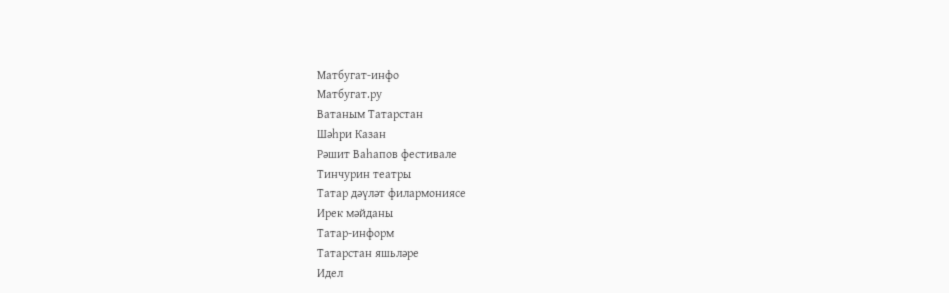Матбугат-инфо
Матбугат.ру
Ватаным Татарстан
Шәһри Казан
Рәшит Ваһапов фестивале
Тинчурин театры
Татар дәүләт филармониясе
Ирек мәйданы
Татар-информ
Татарстан яшьләре
Идел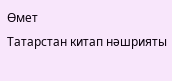Өмет
Татарстан китап нәшрияты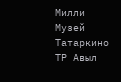Милли Музей
Татаркино
ТР Авыл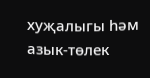хуҗалыгы һәм азык-төлек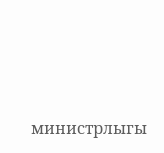министрлыгы